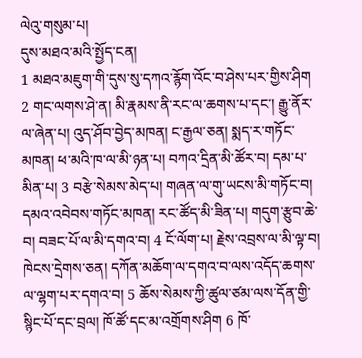ལེའུ་གསུམ་པ།
དུས་མཐའ་མའི་སྤྱོད་ངན།
1 མཐའ་མཇུག་གི་དུས་སུ་དཀའ་རྙོག་འོང་བ་ཤེས་པར་གྱིས་ཤིག 2 གང་ལགས་ཤེ་ན། མི་རྣམས་ནི་རང་ལ་ཆགས་པ་དང་། རྒྱུ་ནོར་ལ་ཞེན་པ། འུད་ཤོབ་བྱེད་མཁན། ང་རྒྱལ་ཅན། སྨད་ར་གཏོང་མཁན། ཕ་མའི་ཁ་ལ་མི་ཉན་པ། བཀའ་དྲིན་མི་ཚོར་བ། དམ་པ་མིན་པ། 3 བརྩེ་སེམས་མེད་པ། གཞན་ལ་གུ་ཡངས་མི་གཏོང་བ། དམའ་འབེབས་གཏོང་མཁན། རང་ཚོད་མི་ཟིན་པ། གདུག་རྩུབ་ཆེ་བ། བཟང་པོ་ལ་མི་དགའ་བ། 4 ངོ་ལོག་པ། རྗེས་འབྲས་ལ་མི་ལྟ་བ། ཁེངས་དྲེགས་ཅན། དཀོན་མཆོག་ལ་དགའ་བ་ལས་འདོད་ཆགས་ལ་ལྷག་པར་དགའ་བ། 5 ཆོས་སེམས་ཀྱི་ཚུལ་ཙམ་ལས་དོན་གྱི་སྙིང་པོ་དང་བྲལ། ཁོ་ཚོ་དང་མ་འགྲོགས་ཤིག 6 ཁོ་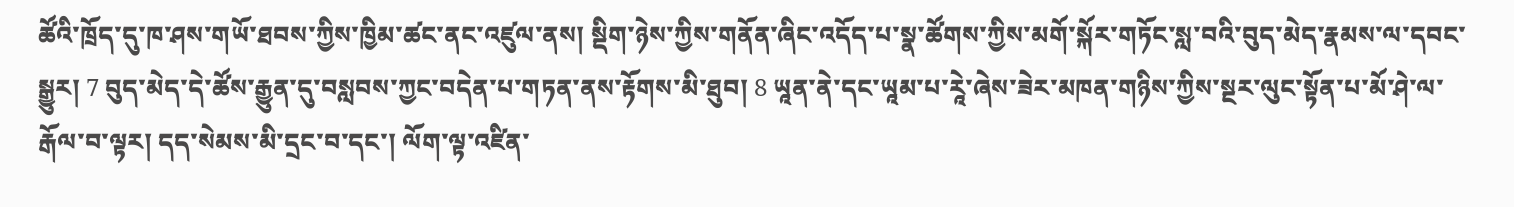ཚོའི་ཁྲོད་དུ་ཁ་ཤས་གཡོ་ཐབས་ཀྱིས་ཁྱིམ་ཚང་ནང་འཛུལ་ནས། སྡིག་ཉེས་ཀྱིས་གནོན་ཞིང་འདོད་པ་སྣ་ཚོགས་ཀྱིས་མགོ་སྐོར་གཏོང་སླ་བའི་བུད་མེད་རྣམས་ལ་དབང་སྒྱུར། 7 བུད་མེད་དེ་ཚོས་རྒྱུན་དུ་བསླབས་ཀྱང་བདེན་པ་གཏན་ནས་རྟོགས་མི་ཐུབ། 8 ཡཱན་ནེ་དང་ཡཱམ་པ་རཱེ་ཞེས་ཟེར་མཁན་གཉིས་ཀྱིས་སྔར་ལུང་སྟོན་པ་མོ་ཤེ་ལ་རྒོལ་བ་ལྟར། དད་སེམས་མི་དྲང་བ་དང་། ལོག་ལྟ་འཛིན་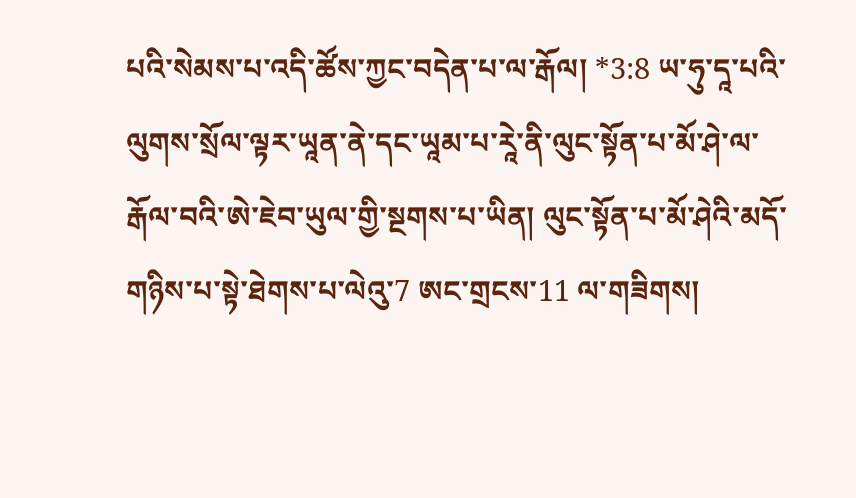པའི་སེམས་པ་འདི་ཚོས་ཀྱང་བདེན་པ་ལ་རྒོལ། *3:8 ཡ་ཧུ་དཱ་པའི་ལུགས་སྲོལ་ལྟར་ཡཱན་ནེ་དང་ཡཱམ་པ་རཱེ་ནི་ལུང་སྟོན་པ་མོ་ཤེ་ལ་རྒོལ་བའི་ཨེ་ཇེབ་ཡུལ་གྱི་སྔགས་པ་ཡིན། ལུང་སྟོན་པ་མོ་ཤེའི་མདོ་གཉིས་པ་སྟེ་ཐེགས་པ་ལེའུ་7 ཨང་གྲངས་11 ལ་གཟིགས།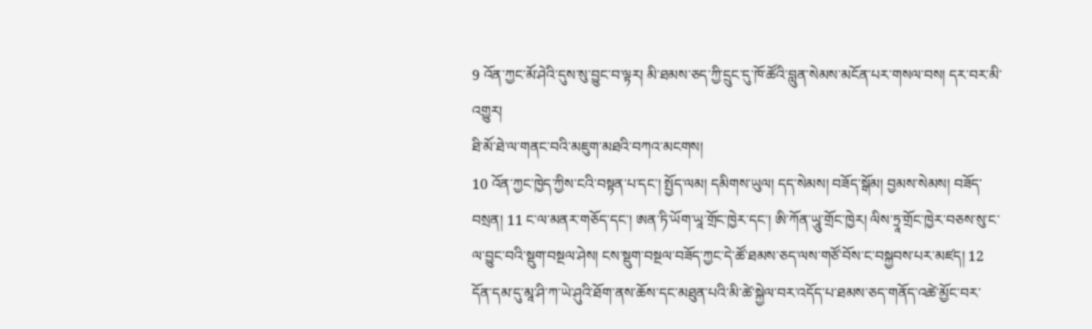9 འོན་ཀྱང་མོ་ཤེའི་དུས་སུ་བྱུང་བ་ལྟར། མི་ཐམས་ཅད་ཀྱི་དྲུང་དུ་ཁོ་ཚོའི་བླུན་སེམས་མངོན་པར་གསལ་བས། དར་བར་མི་འགྱུར།
ཐི་མོ་ཐེ་ལ་གནང་བའི་མཇུག་མཐའི་བཀའ་མངགས།
10 འོན་ཀྱང་ཁྱེད་ཀྱིས་ངའི་བསྟན་པ་དང་། སྤྱོད་ལམ། དམིགས་ཡུལ། དད་སེམས། བཟོད་སྒོམ། བྱམས་སེམས། བཟོད་བསྲན། 11 ང་ལ་མནར་གཅོད་དང་། ཨན་ཏི་ཡོག་ཡཱ་གྲོང་ཁྱེར་དང་། ཨི་ཀོན་ཡཱུ་གྲོང་ཁྱེར། ལིས་ཏྲཱ་གྲོང་ཁྱེར་བཅས་སུ་ང་ལ་བྱུང་བའི་སྡུག་བསྔལ་ཤེས། ངས་སྡུག་བསྔལ་བཟོད་ཀྱང་དེ་ཚོ་ཐམས་ཅད་ལས་གཙོ་བོས་ང་བསྐྱབས་པར་མཛད། 12 དོན་དམ་དུ་མཱ་ཤི་ཀ་ཡེ་ཤུའི་ཐོག་ནས་ཆོས་དང་མཐུན་པའི་མི་ཚེ་སྐྱེལ་བར་འདོད་པ་ཐམས་ཅད་གནོད་འཚེ་མྱོང་བར་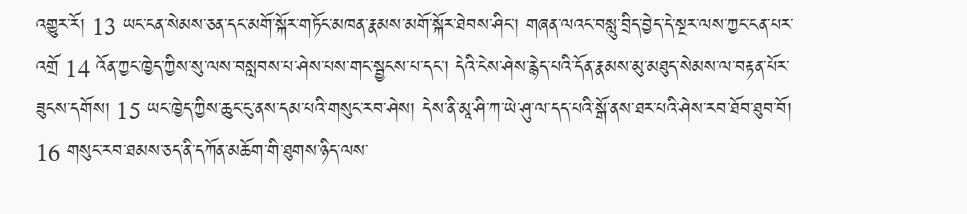འགྱུར་རོ། 13 ཡང་ངན་སེམས་ཅན་དང་མགོ་སྐོར་གཏོང་མཁན་རྣམས་མགོ་སྐོར་ཐེབས་ཤིང་། གཞན་ལའང་བསླུ་བྲིད་བྱེད་དེ་སྔར་ལས་ཀྱང་ངན་པར་འགྲོ 14 འོན་ཀྱང་ཁྱེད་ཀྱིས་སུ་ལས་བསླབས་པ་ཤེས་པས་གང་སྦྱངས་པ་དང་། དེའི་ངེས་ཤེས་རྙེད་པའི་དོན་རྣམས་མུ་མཐུད་སེམས་ལ་བརྟན་པོར་ཟུངས་དགོས། 15 ཡང་ཁྱེད་ཀྱིས་ཆུང་ངུ་ནས་དམ་པའི་གསུང་རབ་ཤེས། དེས་ནི་མཱ་ཤི་ཀ་ཡེ་ཤུ་ལ་དད་པའི་སྒོ་ནས་ཐར་པའི་ཤེས་རབ་ཐོབ་ཐུབ་བོ། 16 གསུང་རབ་ཐམས་ཅད་ནི་དཀོན་མཆོག་གི་ཐུགས་ཉིད་ལས་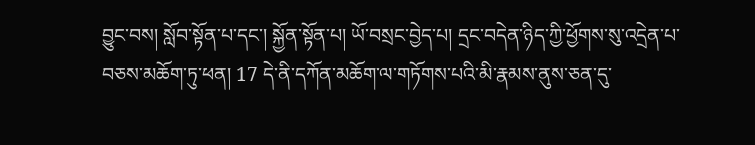བྱུང་བས། སློབ་སྟོན་པ་དང་། སྐྱོན་སྟོན་པ། ཡོ་བསྲང་བྱེད་པ། དྲང་བདེན་ཉིད་ཀྱི་ཕྱོགས་སུ་འདྲེན་པ་བཅས་མཆོག་ཏུ་ཕན། 17 དེ་ནི་དཀོན་མཆོག་ལ་གཏོགས་པའི་མི་རྣམས་ནུས་ཅན་དུ་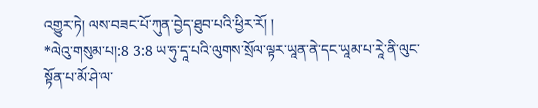འགྱུར་ཏེ། ལས་བཟང་པོ་ཀུན་བྱེད་ཐུབ་པའི་ཕྱིར་རོ། །
*ལེའུ་གསུམ་པ།:8 3:8 ཡ་ཧུ་དཱ་པའི་ལུགས་སྲོལ་ལྟར་ཡཱན་ནེ་དང་ཡཱམ་པ་རཱེ་ནི་ལུང་སྟོན་པ་མོ་ཤེ་ལ་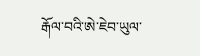རྒོལ་བའི་ཨེ་ཇེབ་ཡུལ་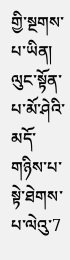གྱི་སྔགས་པ་ཡིན། ལུང་སྟོན་པ་མོ་ཤེའི་མདོ་གཉིས་པ་སྟེ་ཐེགས་པ་ལེའུ་7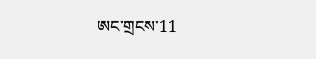ཨང་གྲངས་11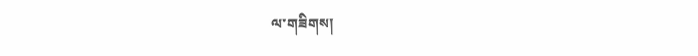ལ་གཟིགས།